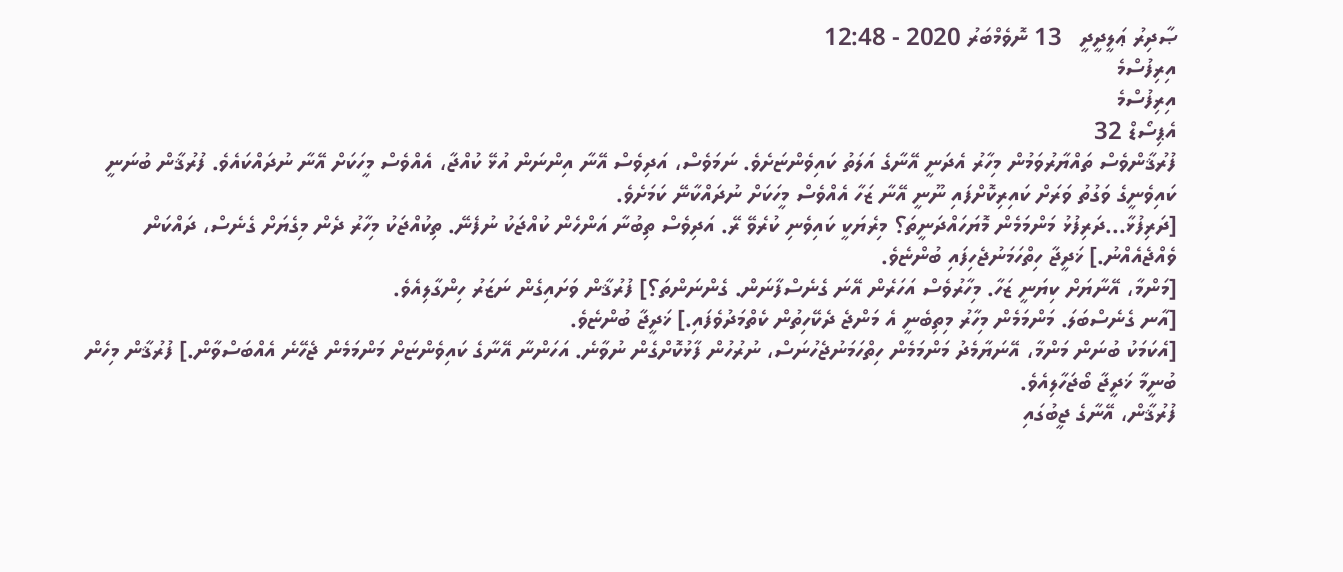ޞާދިރު ޢަލީދީދީ   13 ނޮވެމްބަރު 2020 - 12:48
އިރިފުސްމެ
އިރިފުސްމެ
އެޕިސޯޑް 32
ފުރުޤާންވެސް ތައްޔާރުވަމުން މިހާރު އެދަނީ އޭނާގެ އަލަތު ކައިވެންޏަށެވެ. ނަމަވެސް، އަދިވެސް އޭނާ އިންނަން އުޅޭ ކުއްޖާ، އެއްވެސް މީހަކަށް އޭނާ ނުދައްކައެވެ. ފުރުޤާން ބުނަނީ ކައިވެނީގެ ވަގުތު ވަރަށް ކައިރިކޮށްފައި ނޫނީ އޭނާ ޒަހާ އެއްވެސް މީހަކަށް ނުދައްކާނޭ ކަމަށެވެ.
[ދަރިފުޅާ...ދަރިފުޅު މަންމަމެން މޮޔަހައްދަނީތަ؟ މިރެޔަކީ ކައިވެނި ކުރެވޭ ރޭ. އަދިވެސް ތިބުނާ އަންހެން ކުއްޖަކު ނުފެނޭ. ތިކުއްޖަކު މިހާރު ދެން މިގެޔަށް ގެނެސް، ދައްކަން ވެއްޖެއެއްނު.] ޚަދީޖާ ހިތްހަމަނުޖެހިފައި ބުންޏެވެ.
[މަންމާ، އޭނާޔަށް ކިޔަނީ ޒަހާ. މިހާރުވެސް އަހަރެން އޭނަ ގެނެސްފާނަން. ގެންނަންތަ؟] ފުރުޤާން ވަށައިގެން ނަޒަރު ހިންގާލިއެވެ.
[އާނ ގެނެސްބަލަ. މަންމަމެން މިހާރު މިތިބެނީ އެ މަންޖެ ދެކޭހިތުން ކެތްމަދުވެފައި.] ޚަދީޖާ ބުންޏެވެ.
[އެކަމަކު ބުނަން މަންމާ، އޭނަޔާމެދު މަންމަމެން ހިތްހަމަނުޖެހުނަސް، ނުރުހުން ފާޅުކޮށްގެން ނުވާނެ. އަހަންނާ އޭނާގެ ކައިވެންޏަށް މަންމަމެން ޖެހޭނެ އެއްބަސްވާން.] ފުރުޤާން މިހެން ބުނީމާ ޚަދީޖާ ބޯޖަހާލިއެވެ.
ފުރުޤާން، އޭނާގެ ޖީބުގައި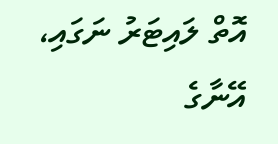އޮތް ލައިޓަރު ނަގައި، އޭނާގެ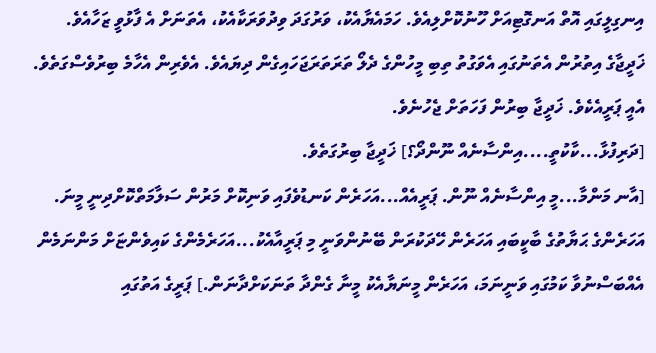އިނގިލީގައި އޮތް އަނގޮޓިއަށް ހޫނުކޮށްލިއެވެ. ހަމައެޔާއެކު، ވަރުގަދަ ވިދުވަރަކާއެކު، އެތަނަށް އެ ފާޅުވީ ޒަހާއެވެ.
ޚަދީޖާގެ އިތުރުން އެތަނުގައި އެވަގުތު ތިބި މީހުންގެ ދެލޯ ތަރަތަރަޖަހައިގެން ދިޔައެވެ. އެވެރިން އެހާމެ ބިރުވެސްގަތެވެ. އެއީ ޕަރީއެކެވެ. ޚަދީޖާ ބިރުން ފަހަތަށް ޖެހުނެވެ.
[ދަރިފުޅާ...ކާކުތީ....އިންސާނެއް ނޫންދޯ؟] ޚަދީޖާ ބިރުގަތެވެ.
[އާނ މަންމާ...މީ އިންސާނެއް ނޫން. ޕަރީއެއް...އަހަރެން ކަނޑުވެފައި ވަނިކޮށް މަރުން ސަލާމަތްކޮށްދިނީ މީނަ. އަހަރެންގެ ޙަޔާތުގެ ބާކީބައި އަހަރެން ހޭދަކުރަން ބޭނުންވަނީ މި ޕަރީއާއެކު...އަހަރެމެންގެ ކައިވެންޏަށް މަންނަމެން އެއްބަސްނުވާ ކަމުގައި ވަނީނަމަ، އަހަރެން މީނަޔާއެކު މީނާ ގެންދާ ތަނަކަށްދާނަން.] ޕަރީގެ އަތުގައި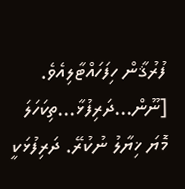ފުރުޤާން ހިފަހައްޓާލިއެވެ.
[ނޫން...ދަރިފުޅާ...ތިކަހަލަ މޮޔަ ޚިޔާލު ނުކުރޭ. ދަރިފުޅަކީ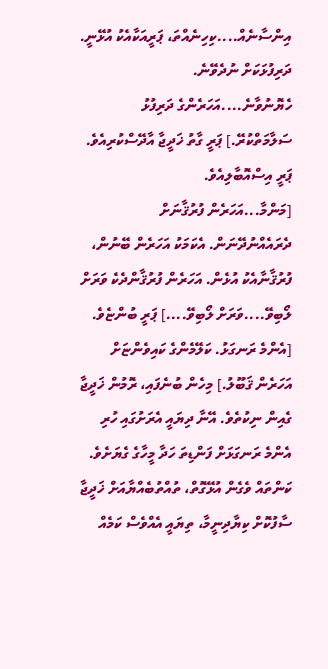އިންސާނެއް....ކިހިނެއްތަ، ޕަރީއަކާއެކު އުޅޭނީ. ދަރިފުޅަކަށް ނުދެވޭނެ. ހެޔޮނުވާނެ....އަހަރެންގެ ދަރިފުޅު ސަލާމަތްކުރޭ.] ޕަރީ ގާތު ޚަދީޖާ އާދޭސްކުރިއެވެ. ޕަރީ އިސްއޮބާލިއެވެ.
[މަންމާ...އަހަރެން ފުރުޤާނަށް ދެރައެއްނުދޭނަން. އެކަމަކު އަހަރެން ބޭނުން، ފުރުޤާނާއެކު އުޅެން. އަހަރެން ފުރުޤާންދެކެ ވަރަށް ލޯބިވޭ....ވަރަށް ލޯބިވޭ....] ޕަރީ ބުންޏެވެ.
[އެންމެ ރަނގަޅު. ކަލޭމެންގެ ކައިވެންޏަށް އަހަރެން ޤަބޫލު.] މިހެން ބުނެފައި، ރޮމުން ޚަދީޖާ ގެއިން ނިކުތެވެ. އޭނާ ދިޔައީ އެރަށުގައި ހުރި އެންމެ ރަނގަޅަށް ފަންޑިތަ ހަދާ މީހާގެ ގެޔަށެވެ. ކަންތައް ވެގެން އުޅޭގޮތް، ތުއްތުބެއްޔާއަށް ޚަދީޖާ ސާފުކޮށް ކިޔާދިނީމާ، ތިޔައީ އެއްވެސް ކަމެއް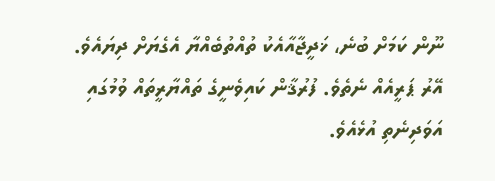ނޫން ކަމަށް ބުނެ، ޚަދީޖާއާއެކު ތުއްތުބެއްޔާ އެގެޔަށް ދިޔައެވެ.
އޭރު ޕަރީއެއް ނެތެވެ. ފުރުޤާން ކައިވެނީގެ ތައްޔާރީތައް ވުމުގައި އަވަދިނެތި އުޅެއެވެ.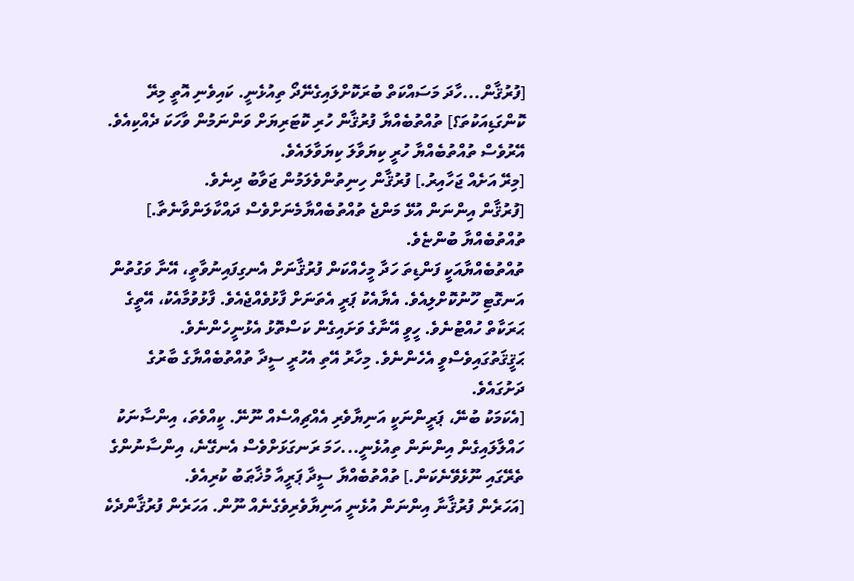[ފުރުޤާން...ހާދަ މަސައްކަތް ބުރަކޮށްލައިގެނޭދޯ ތިއުޅެނީ. ކައިވެނި އޮތީ މިރޭ ކޮންގަޑިއަކުތަ؟] ތުއްތުބެއްޔާ ފުރުޤާން ހުރި ކޮޓަރިޔަށް ވަންނަމުން ވާހަކަ ދެއްކިއެވެ. އޭރުވެސް ތުއްތުބެއްޔާ ހުރީ ކިޔަވާލަ ކިޔަވާލައެވެ.
[މިރޭ އަށެއް ޖަހާއިރު.] ފުރުޤާން ހިނިތުންވެލަމުން ޖަވާބު ދިނެވެ.
[ފުރުޤާން އިންނަން އުޅޭ މަންޖެ ތުއްތުބެއްޔާމެނަށްވެސް ދައްކާލަންވާނެތާ.] ތުއްތުބެއްޔާ ބުންޏެވެ.
ތުއްތުބެއްޔާއަކީ ފަންޑިތަ ހަދާ މީހެއްކަން ފުރުޤާނަށް އެނގިފައިނުވާތީ، އޭނާ ވަގުތުން އަނގޮޓި ހޫނުކޮށްލިއެވެ. އެޔާއެކު ޕަރީ އެތަނަށް ފާޅުވެއްޖެއެވެ. ފާޅުވުމާއެކު، އޭތީގެ ޙަރަކާތް ހުއްޓުނެވެ. ހީވީ އޭނާގެ ވަށައިގެން ކަސްތޮޅު އެޅުނީހެންނެވެ. ޙަޤީޤަތުގައިވެސްވީ އެހެންނެވެ. މިހާރު އޭތި އެހުރީ ސީދާ ތުއްތުބެއްޔާގެ ބާރުގެ ދަށުގައެވެ.
[އެކަމަކު ބުނޭ، ޕަރީންނަކީ އަނިޔާވެރި އެއްޗިއްސެއް ނޫނޭ. ކީއްވެތަ، އިންސާނަކު ހައްލާލައިގެން އިންނަން ތިއުޅެނީ...ހަމަ ރަނގަޅަށްވެސް އެނގޭނެ، އިންސާނުންގެ ތެރޭގައި ނޫޅެވޭނެކަން.] ތުއްތުބެއްޔާ ސީދާ ޕަރީއާ މުޚާޠަބު ކުރިއެވެ.
[އަހަރެން ފުރުޤާނާ އިންނަން އުޅެނީ އަނިޔާވެރިވެގެނެއް ނޫން. އަހަރެން ފުރުޤާންދެކެ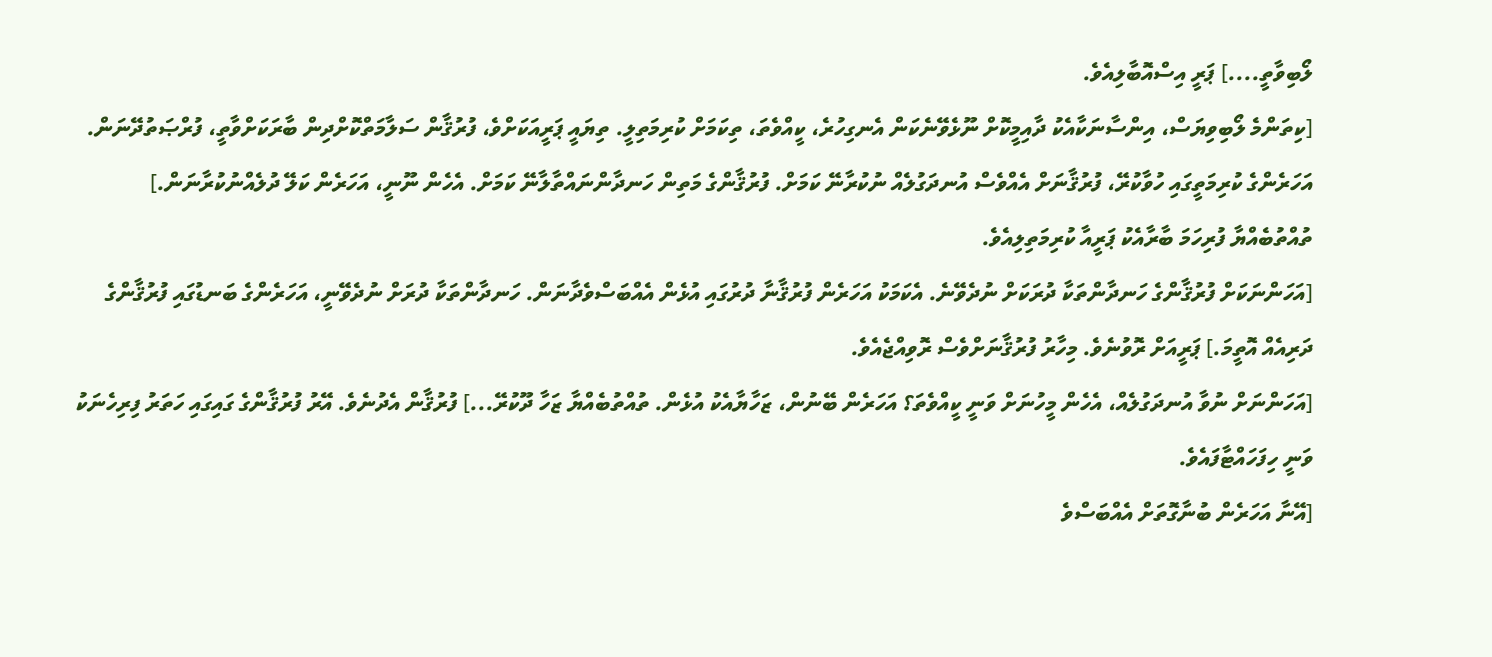ލޯބިވާތީ....] ޕަރީ އިސްއޮބާލިއެވެ.
[ކިތަންމެ ލޯބިވިޔަސް، އިންސާނަކާއެކު ދާއިމީކޮށް ނޫޅެވޭނެކަން އެނގިހުރެ، ކީއްވެތަ، ތިކަމަށް ކުރިމަތިލީ. ތިޔައީ ޕަރީއަކަށްވެ، ފުރުޤާން ސަލާމަތްކޮށްދިން ބާރަކަށްވާތީ، ފުރްޞަތުދޭނަން. އަހަރެންގެ ކުރިމަތީގައި ހުވާކުރޭ، ފުރުޤާނަށް އެއްވެސް އުނދަގުލެއް ނުކުރާނޭ ކަމަށް. ފުރުޤާންގެ މަތިން ހަނދާންނައްތާލާނޭ ކަމަށް. އެހެން ނޫނީ، އަހަރެން ކަލޭ ދުލެއްނުކުރާނަން.] ތުއްތުބެއްޔާ ފުރިހަމަ ބާރާއެކު ޕަރީއާ ކުރިމަތިލިއެވެ.
[އަހަންނަކަށް ފުރުޤާންގެ ހަނދާންތަކާ ދުރަކަށް ނުދެވޭނެ. އެކަމަކު އަހަރެން ފުރުޤާނާ ދުރުގައި އުޅެން އެއްބަސްވެދާނަން. ހަނދާންތަކާ ދުރަށް ނުދެވޭނީ، އަހަރެންގެ ބަނޑުގައި ފުރުޤާންގެ ދަރިއެއް އޮތީމަ.] ޕަރީއަށް ރޮވުނެވެ. މިހާރު ފުރުޤާނަށްވެސް ރޮވިއްޖެއެވެ.
[އަހަންނަށް ނުވާ އުނދަގުލެއް، އެހެން މީހުނަށް ވަނީ ކީއްވެތަ؟ އަހަރެން ބޭނުން، ޒަހާޔާއެކު އުޅެން. ތުއްތުބެއްޔާ ޒަހާ ދޫކުރޭ...] ފުރުޤާން އެދުނެވެ. އޭރު ފުރުޤާންގެ ގައިގައި ހަތަރު ފިރިހެނަކު ވަނީ ހިފަހައްޓާފައެވެ.
[އޭނާ އަހަރެން ބުނާގޮތަށް އެއްބަސްވެ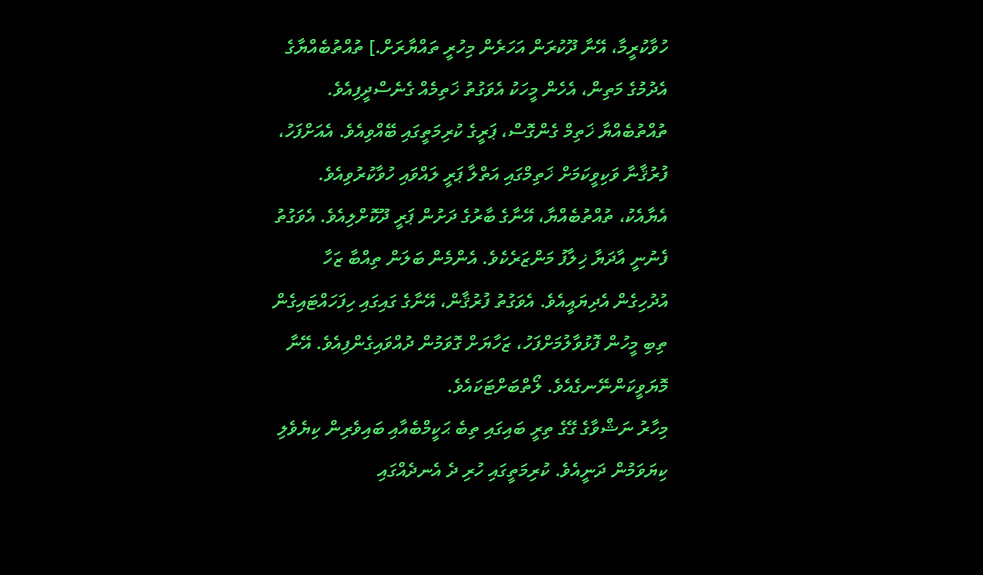ހުވާކުރީމާ، އޭނާ ދޫކުރަން އަހަރެން މިހުރީ ތައްޔާރަށް.] ތުއްތުބެއްޔާގެ އެދުމުގެ މަތިން، އެހެން މީހަކު އެވަގުތު ޚަތިމެއް ގެނެސްދީފިއެވެ. ތުއްތުބެއްޔާ ޚަތިމް ގެންގޮސް، ޕަރީގެ ކުރިމަތީގައި ބޭއްވިއެވެ. އެއަށްފަހު، ފުރުޤާނާ ވަކިވީކަމަށް ޚަތިމްގައި އަތްލާ ޕަރީ ލައްވައި ހުވާކުރުވިއެވެ. އެޔާއެކު، ތުއްތުބެއްޔާ، އޭނާގެ ބާރުގެ ދަށުން ޕަރީ ދޫކޮށްލިއެވެ. އެވަގުތު ފެނުނީ އާދަޔާ ޚިލާފު މަންޒަރެކެވެ. އެންމެން ބަލަން ތިއްބާ ޒަހާ އުދުހިގެން އެދިޔައީއެވެ. އެވަގުތު ފުރުޤާން، އޭނާގެ ގައިގައި ހިފަހައްޓައިގެން ތިބި މީހުން ފޮޅުވާލުމަށްފަހު، ޒަހާޔަށް ގޮވަމުން ދުއްވައިގެންފިއެވެ. އޭނާ މޮޔަވީކަންނޭނގެއެވެ. ލޯތްބަށްޓަކައެވެ.
މިހާރު ނަޝްވާގެ ގޭގެ ތިރީ ބައިގައި ތިބެ ޙަކީމްބެއާއި ބައިވެރިން ކިޔެވެލި ކިޔަވަމުން ދަނީއެވެ. ކުރިމަތީގައި ހުރި ދެ އެނދެއްގައި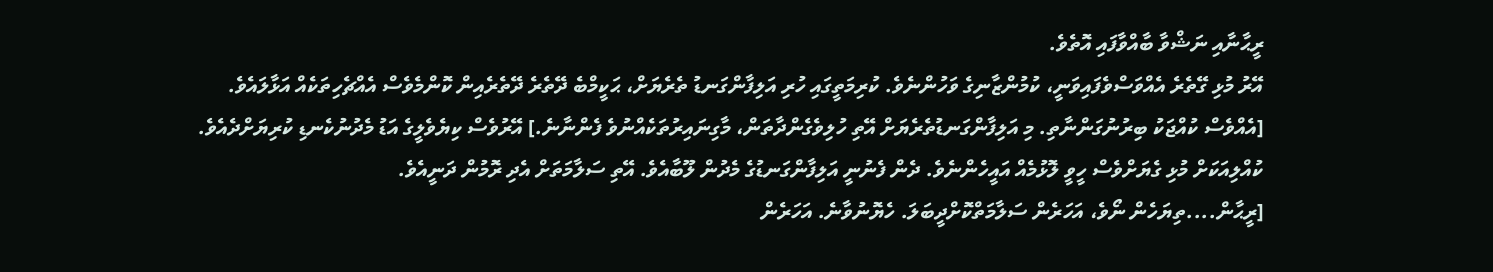ރީޙާނާއި ނަޝްވާ ބާއްވާފައި އޮތެވެ.
އޭރު މުޅި ގޭތެރެ އެއްވަސްވެފައިވަނީ، ކުމުންޒާނިގެ ވަހުންނެވެ. ކުރިމަތީގައި ހުރި އަލިފާންގަނޑު ތެރެޔަށް، ޙަކީމްބެ ދޭތެރެ ދޭތެރެއިން ކޮންމެވެސް އެއްޗެހިތަކެއް އަޅާލައެވެ.
[އެއްވެސް ކުއްޖަކު ބިރުނުގަންނާތި. މި އަލިފާންގަނޑުތެރެޔަށް އޭތި ހުލިވެގެންދާތަން، މާގިނައިރުތަކެއްނުވެ ފެންނާނެ.] އޭރުވެސް ކިޔެވެލީގެ އަޑު މެދުނުކެނޑި ކުރިޔަށްދެއެވެ.
ކުއްލިއަކަށް މުޅި ގެޔަށްވެސް ހީވީ ލޮޅުމެއް އައީހެންނެވެ. ދެން ފެނުނީ އަލިފާންގަނޑުގެ މެދުން ލޫބާއެވެ. އޭތި ސަލާމަތަށް އެދި ރޮމުން ދަނީއެވެ.
[ރީޙާން....ތިޔަހެން ނޯވެ، އަހަރެން ސަލާމަތްކޮށްދީބަލަ. ހެޔޮނުވާނެ. އަހަރެން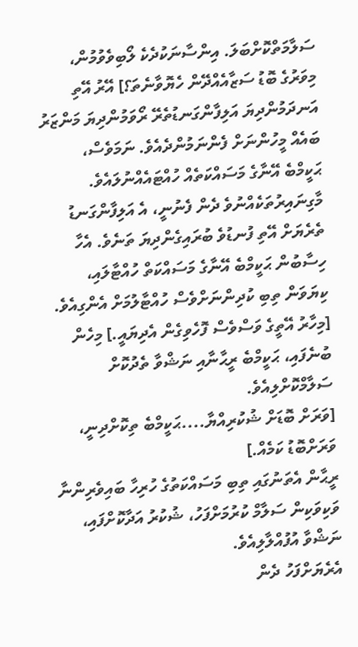ސަލާމަތްކޮށްބަލަ. އިންސާނަކުދެކެ ލޯބިވެވުމުން، މިވަރުގެ ބޮޑު ސަޒާއެއްދޭން ހެޔޮވާނެތަ؟] އޭރު އޭތި އަނދަމުންދިޔަ އަލިފާންގަނޑުތެރޭ ރޯވަމުންދިޔަ މަންޒަރު ބައެއް މީހުންނަށް ފެންނަމުންދެއެވެ. ނަމަވެސް، ޙަކީމްބެ އޭނާގެ މަސައްކަތެއް ހުއްޓައެއްނުލައެވެ.
މާގިނައިރުތަކެއްނުވެ ދެން ފެނުނީ، އެ އަލިފާންގަނޑު ތެރެޔަށް އޭތި ފުނޑުވެ ބުރައިގެންދިޔަ ތަނެވެ. އެހާ ހިސާބުން ޙަކީމްބެ އޭނާގެ މަސައްކަތް ހުއްޓާލައި، ކިޔަވަން ތިބި ކުދިންނަށްވެސް ހުއްޓާލުމަށް އެންގިއެވެ.
[މިހާރު އޭތީގެ ވަސްވެސް ފޮހެވިގެން އެދިޔައީ.] މިހެން ބުނެފައި، ޙަކީމްބެ ރީޙާނާއި ނަޝްވާ ތެދުކޮށް ސަލާމްކޮށްލިއެވެ.
[ވަރަށް ބޮޑަށް ޝުކުރިއްޔާ....ޙަކީމްބެ ތިކޮށްދިނީ، ވަރަށްބޮޑު ކަމެއް.]
ރީޙާން އެތަނުގައި ތިބި މަސައްކަތުގެ ހުރިހާ ބައިވެރިންނާ ވަކިވަކިން ސަލާމް ކުރުމަށްފަހު، ޝުކުރު އަދާކޮށްފައި، ނަޝްވާ އުފުއްލާލިއެވެ.
އެރެޔަށްފަހު ދެން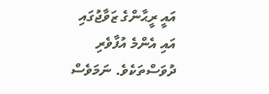އައީ ރީޙާންގެ ޒަވާޖުގައި އައި އެންމެ އުފާވެރި ދުވަސްތަކެވެ. ނަމަވެސް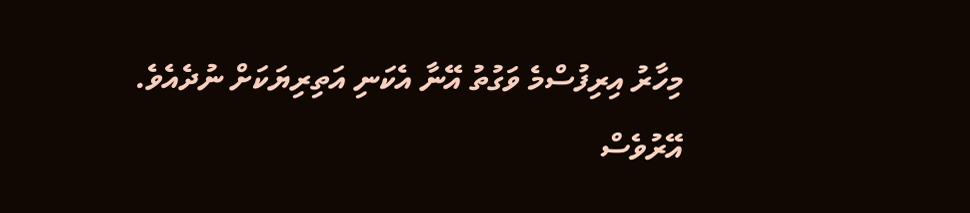މިހާރު އިރިފުސްމެ ވަގުތު އޭނާ އެކަނި އަތިރިޔަކަށް ނުދެއެވެ.
އޭރުވެސް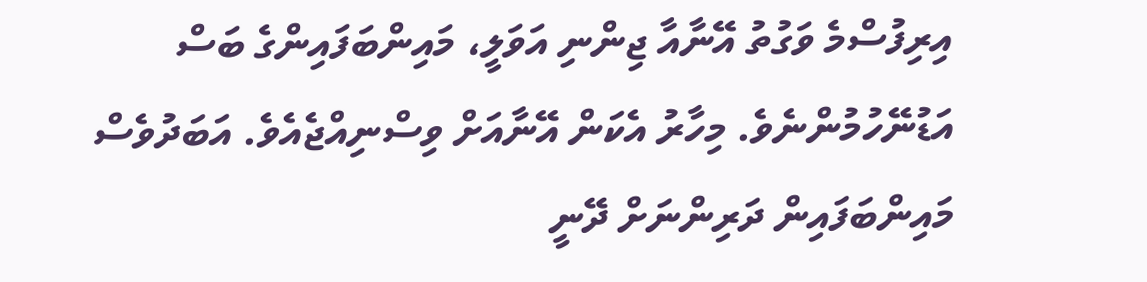އިރިފުސްމެ ވަގުތު އޭނާއާ ޖިންނި އަވަލީ، މައިންބަފައިންގެ ބަސް އަޑުނޭހުމުންނެވެ. މިހާރު އެކަން އޭނާއަށް ވިސްނިއްޖެއެވެ. އަބަދުވެސް މައިންބަފައިން ދަރިންނަށް ދޭނީ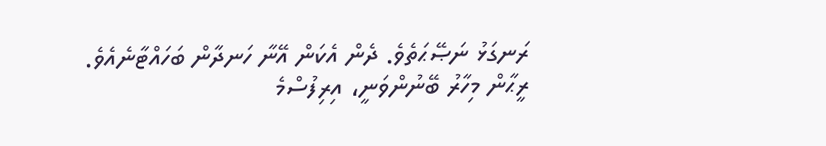ރަނގަޅު ނަޞޭޙަތެވެ. ދެން އެކަން އޭނާ ހަނދާން ބަހައްޓާނެއެވެ.
ރީޙާން މިހާރު ބޭނުންވަނީ، އިރިފުސްމެ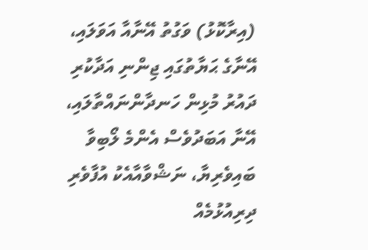(އިރާކޮޅު) ވަގުތު އޭނާއާ އަވަލައި، އޭނާގެ ޙަޔާތުގައި ޖިންނި އަދާކުރި ދައުރު މުޅިން ހަނދާންނައްތާލައި، އޭނާ އަބަދުވެސް އެންމެ ލޯބިވާ ބައިވެރިޔާ، ނަޝްވާއާއެކު އުފާވެރި ދިރިއުޅުމެއް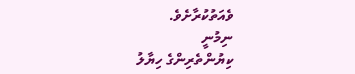ވެއަތުކުރާށެވެ.
ނިމުނީ
ކިޔުންތެރިންގެ ހިޔާލު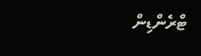ޓްރެންޑިން